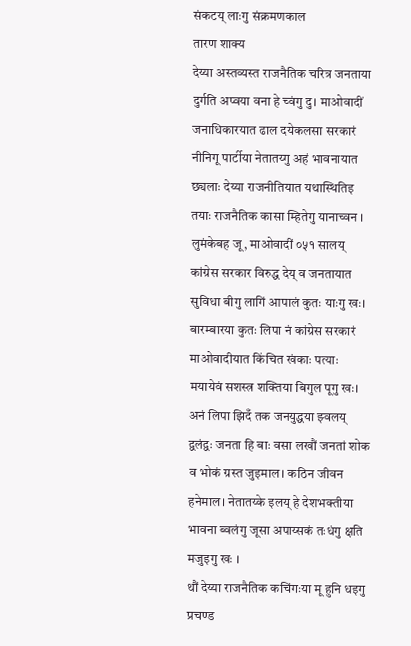संकटय् लाःगु संक्रमणकाल
तारण शाक्य
देय्या अस्तव्यस्त राजनैतिक चरित्र जनताया दुर्गति अप्वया वना हे च्वंगु दु। माओवादीं जनाधिकारयात ढाल दयेकलसा सरकारं नीनिगू पार्टीया नेतातय्गु अहं भावनायात छ्यलाः देय्या राजनीतियात यथास्थितिइ तयाः राजनैतिक कासा म्हितेगु यानाच्वन ।
लुमंकेबह जू, माओवादीं ०५१ सालय् कांग्रेस सरकार विरुद्ध देय् व जनतायात सुविधा बीगु लागिं आपालं कुतः याःगु खः। बारम्बारया कुतः लिपा नं कांग्रेस सरकारं माओवादीयात किंचित खंकाः पत्याः मयायेवं सशस्त्र शक्तिया बिगुल पूगु खः। अनं लिपा झिदँ तक जनयुद्धया झ्वलय् द्वलंद्वः जनता हि बाः वसा लखौं जनतां शोक व भोकं ग्रस्त जुइमाल। कठिन जीवन हनेमाल। नेतातय्के इलय् हे देशभक्तीया भावना ब्वलंगु जूसा अपाय्सकं तःधंगु क्षति मजुइगु खः ।
थौं देय्या राजनैतिक कचिंगःया मू हुनि धइगु प्रचण्ड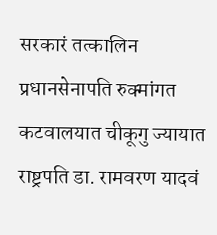सरकारं तत्कालिन प्रधानसेनापति रुक्मांगत कटवालयात चीकूगु ज्यायात राष्ट्रपति डा. रामवरण यादवं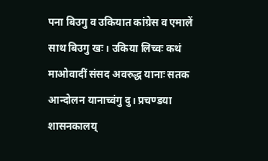पना बिउगु व उकियात कांग्रेस व एमालें साथ बिउगु खः। उकिया लिच्वः कथं माओवादीं संसद अवरुद्ध यानाः सतक आन्दोलन यानाच्वंगु दु। प्रचण्डया शासनकालय्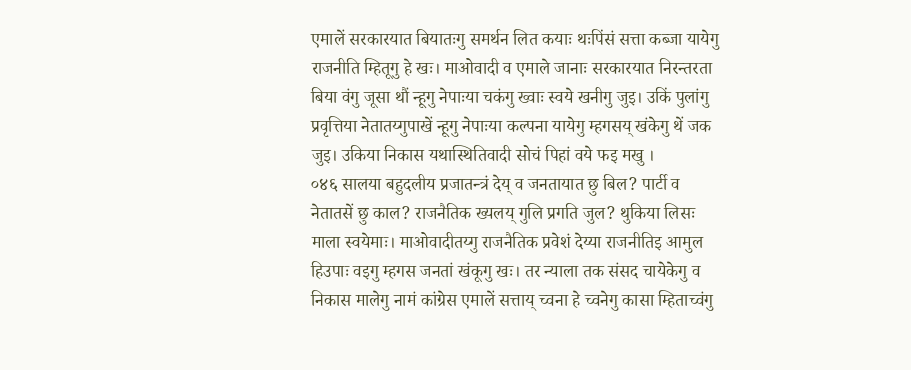एमालें सरकारयात बियातःगु समर्थन लित कयाः थःपिंसं सत्ता कब्जा यायेगु राजनीति म्हितूगु हे खः। माओवादी व एमाले जानाः सरकारयात निरन्तरता बिया वंगु जूसा थौं न्हूगु नेपाःया चकंगु ख्वाः स्वये खनीगु जुइ। उकिं पुलांगु प्रवृत्तिया नेतातय्गुपाखें न्हूगु नेपाःया कल्पना यायेगु म्हगसय् खंकेगु थें जक जुइ। उकिया निकास यथास्थितिवादी सोचं पिहां वये फइ मखु ।
०४६ सालया बहुदलीय प्रजातन्त्रं देय् व जनतायात छु बिल? पार्टी व नेतातसें छु काल? राजनैतिक ख्यलय् गुलि प्रगति जुल? थुकिया लिसः माला स्वयेमाः। माओवादीतय्गु राजनैतिक प्रवेशं देय्या राजनीतिइ आमुल हिउपाः वइगु म्हगस जनतां खंकूगु खः। तर न्याला तक संसद चायेकेगु व निकास मालेगु नामं कांग्रेस एमालें सत्ताय् च्वना हे च्वनेगु कासा म्हिताच्वंगु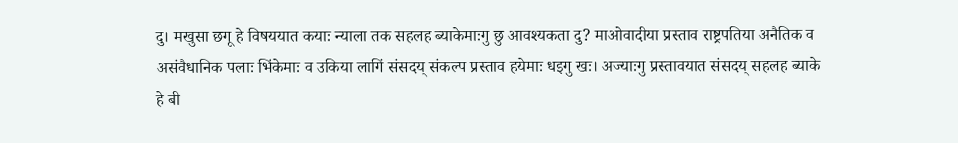दु। मखुसा छगू हे विषययात कयाः न्याला तक सहलह ब्याकेमाःगु छु आवश्यकता दु? माओवादीया प्रस्ताव राष्ट्रपतिया अनैतिक व असंवैधानिक पलाः भिंकेमाः व उकिया लागिं संसदय् संकल्प प्रस्ताव हयेमाः धइगु खः। अज्याःगु प्रस्तावयात संसदय् सहलह ब्याके हे बी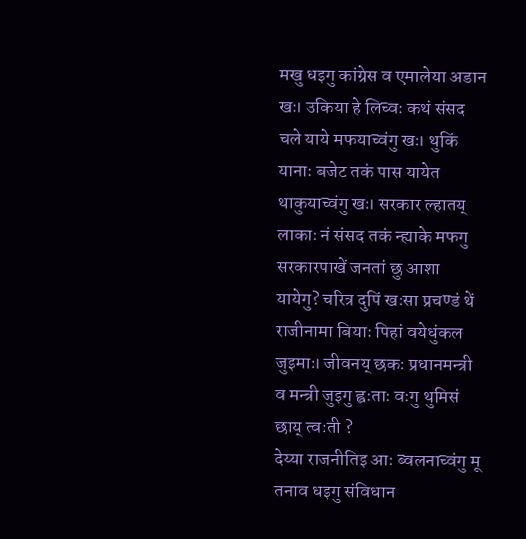मखु धइगु कांग्रेस व एमालेया अडान खः। उकिया हे लिच्वः कथं संसद चले याये मफयाच्वंगु खः। थुकिं यानाः बजेट तकं पास यायेत थाकुयाच्वंगु खः। सरकार ल्हातय् लाकाः नं संसद तकं न्ह्याके मफगु सरकारपाखें जनतां छु आशा यायेगु? चरित्र दुपिं खःसा प्रचण्डं थें राजीनामा बियाः पिहां वयेधुंकल जुइमाः। जीवनय् छकः प्रधानमन्त्री व मन्त्री जुइगु ह्वःताः वःगु थुमिसं छाय् त्वःती ?
देय्या राजनीतिइ आः ब्वलनाच्वंगु मू तनाव धइगु संविधान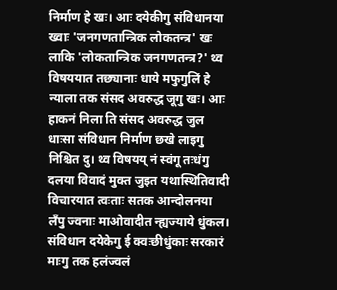निर्माण हे खः। आः दयेकीगु संविधानया ख्वाः 'जनगणतान्त्रिक लोकतन्त्र' खः लाकि 'लोकतान्त्रिक जनगणतन्त्र?' थ्व विषययात तछ्यानाः धाये मफुगुलिं हे न्याला तक संसद अवरुद्ध जूगु खः। आः हाकनं निला ति संसद अवरुद्ध जुल धाःसा संविधान निर्माण छखे लाइगु निश्चित दु। थ्व विषयय् नं स्वंगू तःधंगु दलया विवादं मुक्त जुइत यथास्थितिवादी विचारयात त्वःताः सतक आन्दोलनया लँपु ज्वनाः माओवादीत न्ह्यज्याये धुंकल। संविधान दयेकेगु ई क्वःछीधुंकाः सरकारं माःगु तक हलंज्वलं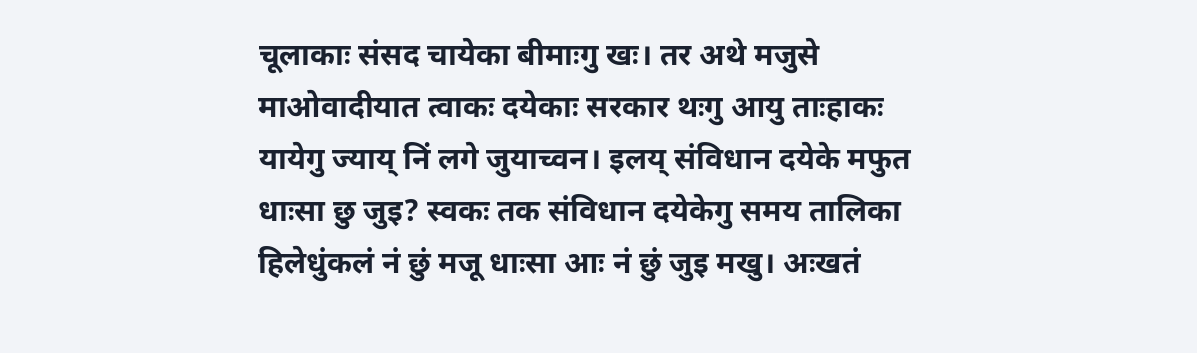चूलाकाः संसद चायेका बीमाःगु खः। तर अथे मजुसे माओवादीयात त्वाकः दयेकाः सरकार थःगु आयु ताःहाकः यायेगु ज्याय् निं लगे जुयाच्वन। इलय् संविधान दयेके मफुत धाःसा छु जुइ? स्वकः तक संविधान दयेकेगु समय तालिका हिलेधुंकलं नं छुं मजू धाःसा आः नं छुं जुइ मखु। अःखतं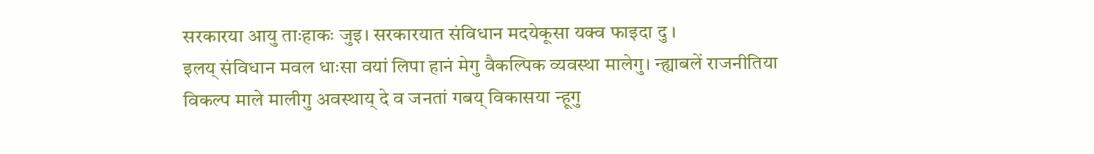सरकारया आयु ताःहाकः जुइ। सरकारयात संविधान मदयेकूसा यक्व फाइदा दु ।
इलय् संविधान मवल धाःसा वयां लिपा हानं मेगु वैकल्पिक व्यवस्था मालेगु। न्ह्याबलें राजनीतिया विकल्प माले मालीगु अवस्थाय् दे व जनतां गबय् विकासया न्हूगु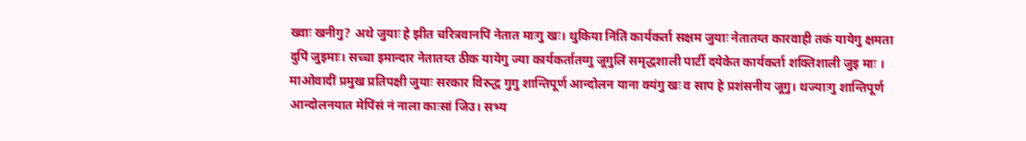ख्वाः खनीगु? अथे जुयाः हे झीत चरित्रवानपिं नेतात माःगु खः। थुकिया निंतिं कार्यकर्ता सक्षम जुयाः नेतातय्त कारवाही तकं यायेगु क्षमता दुपिं जुइमाः। सच्चा इमान्दार नेतातय्त ठीक यायेगु ज्या कार्यकर्तातय्गु जूगुलिं समृद्धशाली पार्टी दयेकेत कार्यकर्ता शक्तिशाली जुइ माः ।
माओवादीं प्रमुख प्रतिपक्षी जुयाः सरकार विरुद्ध गुगु शान्तिपूर्ण आन्दोलन याना क्यंगु खः व साप हे प्रशंसनीय जूगु। थज्याःगु शान्तिपूर्ण आन्दोलनयात मेपिंसं नं नाला काःसां जिउ। सभ्य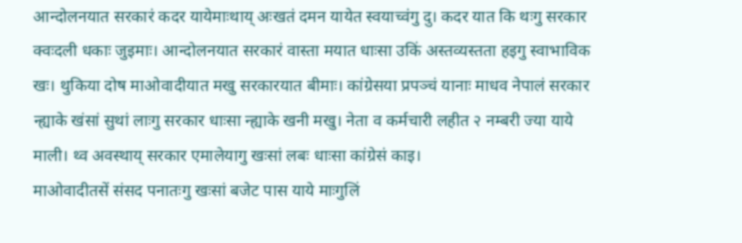आन्दोलनयात सरकारं कदर यायेमाःथाय् अःखतं दमन यायेत स्वयाच्वंगु दु। कदर यात कि थःगु सरकार क्वःदली धकाः जुइमाः। आन्दोलनयात सरकारं वास्ता मयात धाःसा उकिं अस्तव्यस्तता हइगु स्वाभाविक खः। थुकिया दोष माओवादीयात मखु सरकारयात बीमाः। कांग्रेसया प्रपञ्चं यानाः माधव नेपालं सरकार न्ह्याके खंसां सुथां लाःगु सरकार धाःसा न्ह्याके खनी मखु। नेता व कर्मचारी लहीत २ नम्बरी ज्या याये माली। थ्व अवस्थाय् सरकार एमालेयागु खःसां लबः धाःसा कांग्रेसं काइ।
माओवादीतसें संसद पनातःगु खःसां बजेट पास याये माःगुलिं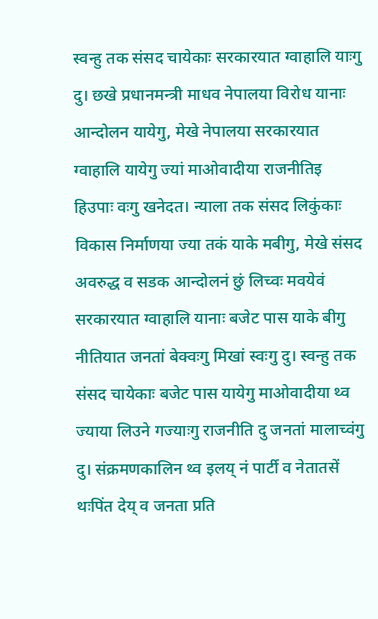स्वन्हु तक संसद चायेकाः सरकारयात ग्वाहालि याःगु दु। छखे प्रधानमन्त्री माधव नेपालया विरोध यानाः आन्दोलन यायेगु, मेखे नेपालया सरकारयात ग्वाहालि यायेगु ज्यां माओवादीया राजनीतिइ हिउपाः वःगु खनेदत। न्याला तक संसद लिकुंकाः विकास निर्माणया ज्या तकं याके मबीगु, मेखे संसद अवरुद्ध व सडक आन्दोलनं छुं लिच्वः मवयेवं सरकारयात ग्वाहालि यानाः बजेट पास याके बीगु नीतियात जनतां बेक्वःगु मिखां स्वःगु दु। स्वन्हु तक संसद चायेकाः बजेट पास यायेगु माओवादीया थ्व ज्याया लिउने गज्याःगु राजनीति दु जनतां मालाच्वंगु दु। संक्रमणकालिन थ्व इलय् नं पार्टी व नेतातसें थःपिंत देय् व जनता प्रति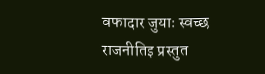वफादार जुयाः स्वच्छ राजनीतिइ प्रस्तुत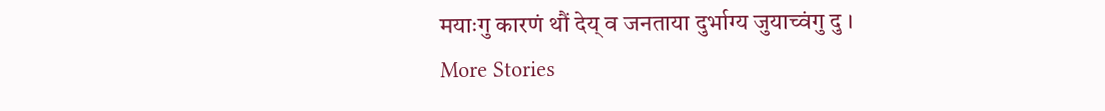मयाःगु कारणं थौं देय् व जनताया दुर्भाग्य जुयाच्वंगु दु ।
More Stories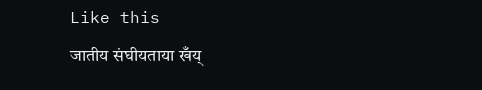Like this
जातीय संघीयताया खँय्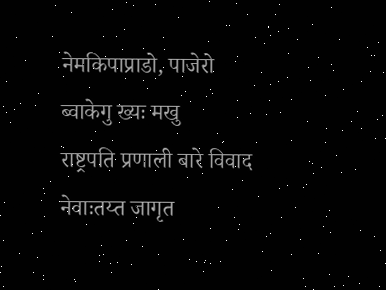नेमकिपाप्राडो, पाजेरो ब्वाकेगु ख्यः मखु
राष्ट्रपति प्रणाली बारे विवाद
नेवाःतय्त जागृत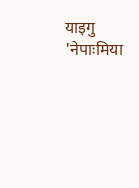याइगु 'नेपाःमिया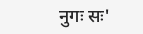नुगः सः'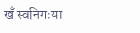खँ स्वनिगःया